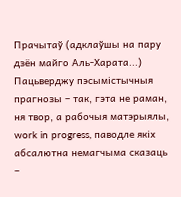Прачытаў (адклаўшы на пару дзён майго Аль-Харата...)
Пацьверджу пэсымістычныя прагнозы – так, гэта не раман, ня твор, а рабочыя матэрыялы, work in progress, паводле якіх абсалютна немагчыма сказаць –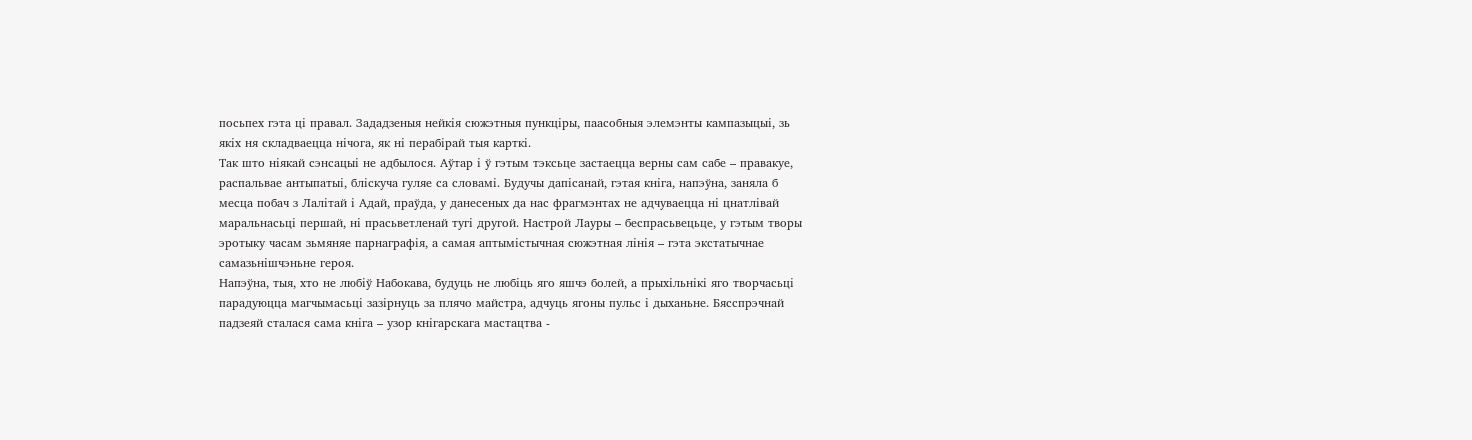посьпех гэта ці правал. Зададзеныя нейкія сюжэтныя пункціры, паасобныя элемэнты кампазыцыі, зь якіх ня складваецца нічога, як ні перабірай тыя карткі.
Так што ніякай сэнсацыі не адбылося. Аўтар і ў гэтым тэксьце застаецца верны сам сабе – правакуе, распальвае антыпатыі, бліскуча гуляе са словамі. Будучы дапісанай, гэтая кніга, напэўна, заняла б месца побач з Лалітай і Адай, праўда, у данесеных да нас фрагмэнтах не адчуваецца ні цнатлівай маральнасьці першай, ні прасьветленай тугі другой. Настрой Лауры – беспрасьвецьце, у гэтым творы эротыку часам зьмяняе парнаграфія, а самая аптымістычная сюжэтная лінія – гэта экстатычнае самазьнішчэньне героя.
Напэўна, тыя, хто не любіў Набокава, будуць не любіць яго яшчэ болей, а прыхільнікі яго творчасьці парадуюцца магчымасьці зазірнуць за плячо майстра, адчуць ягоны пульс і дыханьне. Бясспрэчнай падзеяй сталася сама кніга – узор кнігарскага мастацтва -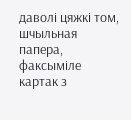даволі цяжкі том, шчыльная папера, факсыміле картак з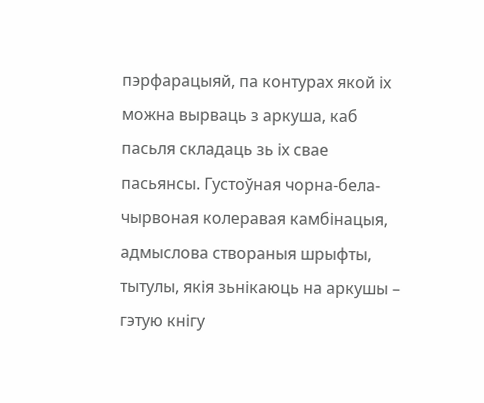пэрфарацыяй, па контурах якой іх можна вырваць з аркуша, каб пасьля складаць зь іх свае пасьянсы. Густоўная чорна-бела-чырвоная колеравая камбінацыя, адмыслова створаныя шрыфты, тытулы, якія зьнікаюць на аркушы – гэтую кнігу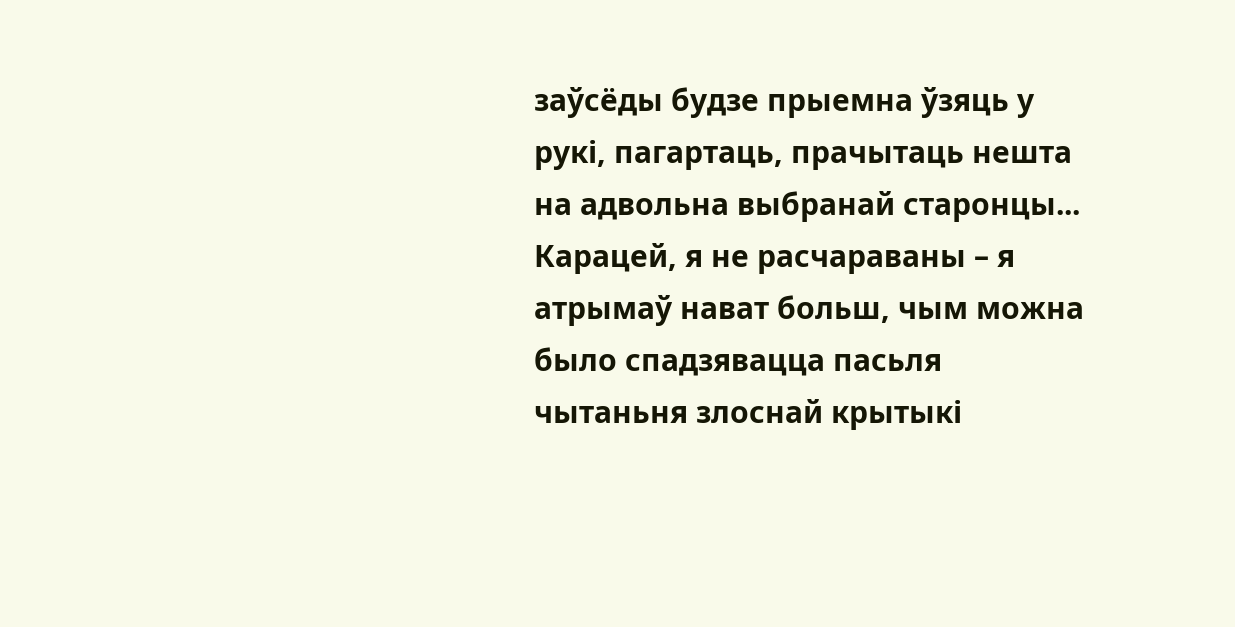заўсёды будзе прыемна ўзяць у рукі, пагартаць, прачытаць нешта на адвольна выбранай старонцы...
Карацей, я не расчараваны – я атрымаў нават больш, чым можна было спадзявацца пасьля чытаньня злоснай крытыкі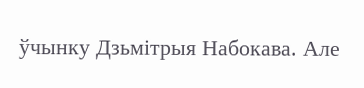ўчынку Дзьмітрыя Набокава. Але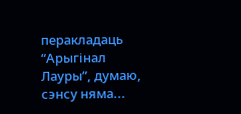перакладаць “Арыгінал Лауры”, думаю, сэнсу няма...